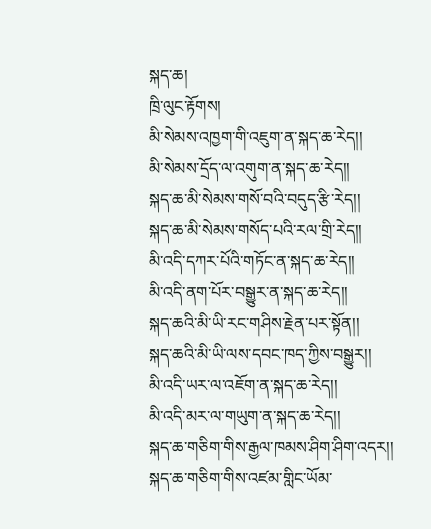སྐད་ཆ།
ཁྲི་ལུང་རྟོགས།
མི་སེམས་འཁྱག་གི་འཇུག་ན་སྐད་ཆ་རེད།།
མི་སེམས་དྲོད་ལ་འགུག་ན་སྐད་ཆ་རེད།།
སྐད་ཆ་མི་སེམས་གསོ་བའི་བདུད་རྩི་རེད།།
སྐད་ཆ་མི་སེམས་གསོད་པའི་རལ་གྲི་རེད།།
མི་འདི་དཀར་པོའི་གཏོང་ན་སྐད་ཆ་རེད།།
མི་འདི་ནག་པོར་བསྒྱུར་ན་སྐད་ཆ་རེད།།
སྐད་ཆའི་མི་ཡི་རང་གཤིས་རྗེན་པར་སྟོན།།
སྐད་ཆའི་མི་ཡི་ལས་དབང་ཁད་ཀྱིས་བསྒྱུར།།
མི་འདི་ཡར་ལ་འཇོག་ན་སྐད་ཆ་རེད།།
མི་འདི་མར་ལ་གཡུག་ན་སྐད་ཆ་རེད།།
སྐད་ཆ་གཅིག་གིས་རྒྱལ་ཁམས་ཤིག་ཤིག་འདར།།
སྐད་ཆ་གཅིག་གིས་འཛམ་གླིང་ཡོམ་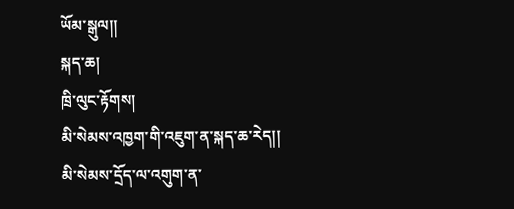ཡོམ་སྒུལ།།
སྐད་ཆ།
ཁྲི་ལུང་རྟོགས།
མི་སེམས་འཁྱག་གི་འཇུག་ན་སྐད་ཆ་རེད།།
མི་སེམས་དྲོད་ལ་འགུག་ན་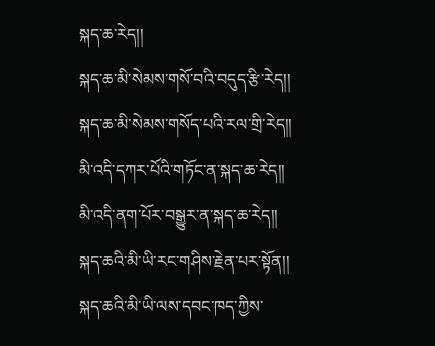སྐད་ཆ་རེད།།
སྐད་ཆ་མི་སེམས་གསོ་བའི་བདུད་རྩི་རེད།།
སྐད་ཆ་མི་སེམས་གསོད་པའི་རལ་གྲི་རེད།།
མི་འདི་དཀར་པོའི་གཏོང་ན་སྐད་ཆ་རེད།།
མི་འདི་ནག་པོར་བསྒྱུར་ན་སྐད་ཆ་རེད།།
སྐད་ཆའི་མི་ཡི་རང་གཤིས་རྗེན་པར་སྟོན།།
སྐད་ཆའི་མི་ཡི་ལས་དབང་ཁད་ཀྱིས་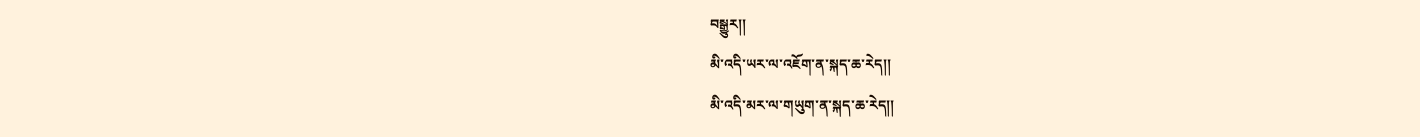བསྒྱུར།།
མི་འདི་ཡར་ལ་འཇོག་ན་སྐད་ཆ་རེད།།
མི་འདི་མར་ལ་གཡུག་ན་སྐད་ཆ་རེད།།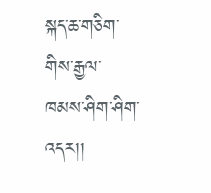སྐད་ཆ་གཅིག་གིས་རྒྱལ་ཁམས་ཤིག་ཤིག་འདར།།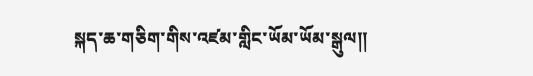སྐད་ཆ་གཅིག་གིས་འཛམ་གླིང་ཡོམ་ཡོམ་སྒུལ།།